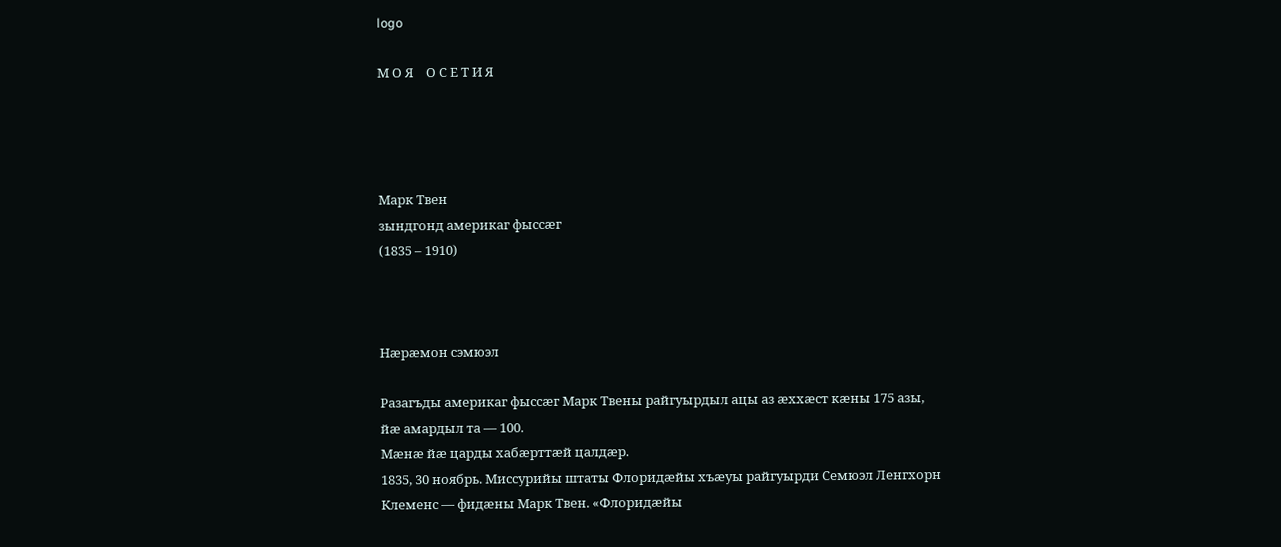logo

М О Я    О С Е Т И Я




Марк Твен
зындгонд америкаг фыссæг
(1835 – 1910)



Нæрæмон сэмюэл

Разагъды америкаг фыссæг Марк Твены райгуырдыл ацы аз æххæст кæны 175 азы, йæ амардыл та — 100.
Мæнæ йæ царды хабæрттæй цалдæр.
1835, 30 ноябрь. Миссурийы штаты Флоридæйы хъæуы райгуырди Семюэл Ленгхорн Клеменс — фидæны Марк Твен. «Флоридæйы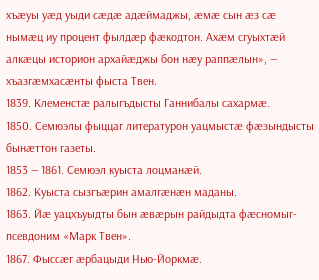хъæуы уæд уыди сæдæ адæймаджы, æмæ сын æз сæ нымæц иу процент фылдæр фæкодтон. Ахæм сгуыхтæй алкæцы историон архайæджы бон нæу раппæлын», — хъазгæмхасæнты фыста Твен.
1839. Клеменстæ ралыгъдысты Ганнибалы сахармæ.
1850. Семюэлы фыццаг литературон уацмыстæ фæзындысты бынæттон газеты.
1853 — 1861. Семюэл куыста лоцманæй.
1862. Куыста сызгъæрин амалгæнæн маданы.
1863. Йæ уацхъуыдты бын æвæрын райдыдта фæсномыг-псевдоним «Марк Твен».
1867. Фыссæг æрбацыди Нью-Йоркмæ.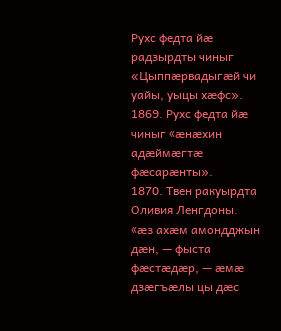Рухс федта йæ радзырдты чиныг «Цыппæрвадыгæй чи уайы, уыцы хæфс».
1869. Рухс федта йæ чиныг «æнæхин адæймæгтæ фæсарæнты».
1870. Твен ракуырдта Оливия Ленгдоны. «æз ахæм амондджын дæн, — фыста фæстæдæр, — æмæ дзæгъæлы цы дæс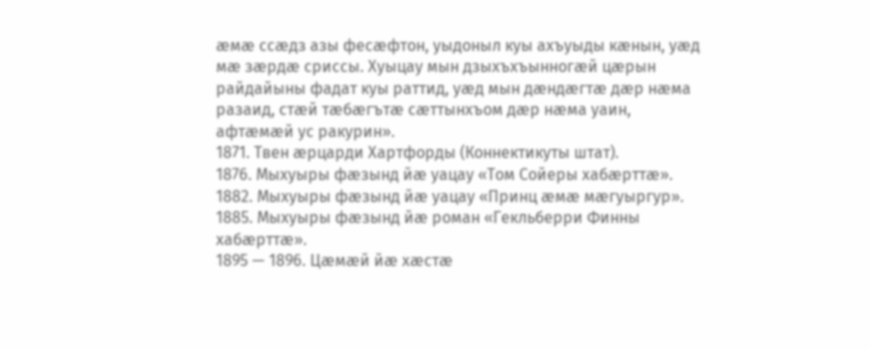æмæ ссæдз азы фесæфтон, уыдоныл куы ахъуыды кæнын, уæд мæ зæрдæ сриссы. Хуыцау мын дзыхъхъынногæй цæрын райдайыны фадат куы раттид, уæд мын дæндæгтæ дæр нæма разаид, стæй тæбæгътæ сæттынхъом дæр нæма уаин, афтæмæй ус ракурин».
1871. Твен æрцарди Хартфорды (Коннектикуты штат).
1876. Мыхуыры фæзынд йæ уацау «Том Сойеры хабæрттæ».
1882. Мыхуыры фæзынд йæ уацау «Принц æмæ мæгуыргур».
1885. Мыхуыры фæзынд йæ роман «Гекльберри Финны хабæрттæ».
1895 — 1896. Цæмæй йæ хæстæ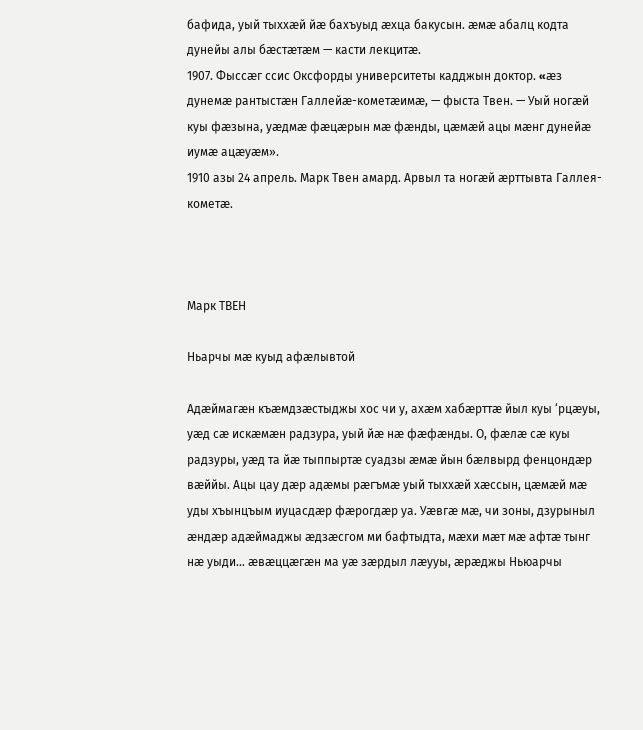бафида, уый тыххæй йæ бахъуыд æхца бакусын. æмæ абалц кодта дунейы алы бæстæтæм — касти лекцитæ.
1907. Фыссæг ссис Оксфорды университеты кадджын доктор. «æз дунемæ рантыстæн Галлейæ-кометæимæ, — фыста Твен. — Уый ногæй куы фæзына, уæдмæ фæцæрын мæ фæнды, цæмæй ацы мæнг дунейæ иумæ ацæуæм».
1910 азы 24 апрель. Марк Твен амард. Арвыл та ногæй æрттывта Галлея-кометæ.



Марк ТВЕН

Ньарчы мæ куыд афæлывтой

Адæймагæн къæмдзæстыджы хос чи у, ахæм хабæрттæ йыл куы ‘рцæуы, уæд сæ искæмæн радзура, уый йæ нæ фæфæнды. О, фæлæ сæ куы радзуры, уæд та йæ тыппыртæ суадзы æмæ йын бæлвырд фенцондæр вæййы. Ацы цау дæр адæмы рæгъмæ уый тыххæй хæссын, цæмæй мæ уды хъынцъым иуцасдæр фæрогдæр уа. Уæвгæ мæ, чи зоны, дзурыныл æндæр адæймаджы æдзæсгом ми бафтыдта, мæхи мæт мæ афтæ тынг нæ уыди… æвæццæгæн ма уæ зæрдыл лæууы, æрæджы Ньюарчы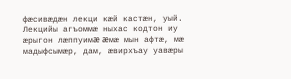фæсивæдæн лекци кæй кастæн, уый. Лекцийы агъоммæ ныхас кодтон иу æрыгон лæппуимæ æмæ мын афтæ, мæ мадыфсымæр, дам, æвирхъау уавæры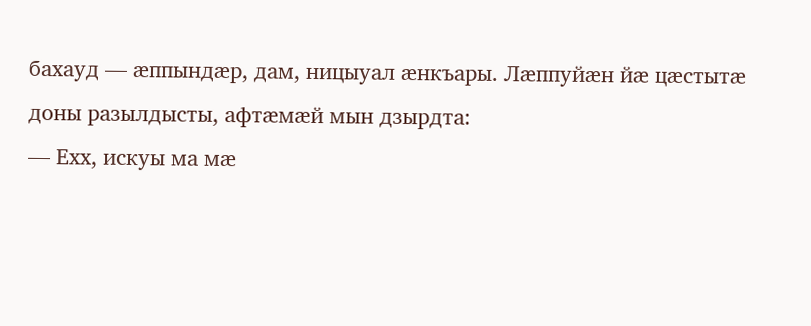бахауд — æппындæр, дам, ницыуал æнкъары. Лæппуйæн йæ цæстытæ доны разылдысты, афтæмæй мын дзырдта:
— Ехх, искуы ма мæ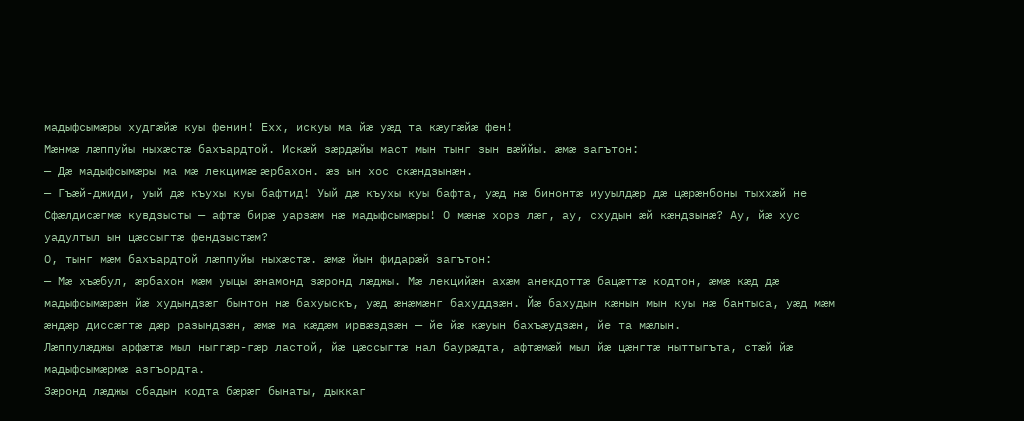мадыфсымæры худгæйæ куы фенин! Ехх, искуы ма йæ уæд та кæугæйæ фен!
Мæнмæ лæппуйы ныхæстæ бахъардтой. Искæй зæрдæйы маст мын тынг зын вæййы. æмæ загътон:
— Дæ мадыфсымæры ма мæ лекцимæ æрбахон. æз ын хос скæндзынæн.
— Гъæй-джиди, уый дæ къухы куы бафтид! Уый дæ къухы куы бафта, уæд нæ бинонтæ иууылдæр дæ цæрæнбоны тыххæй не Сфæлдисæгмæ кувдзысты — афтæ бирæ уарзæм нæ мадыфсымæры! О мæнæ хорз лæг, ау, схудын æй кæндзынæ? Ау, йæ хус уадултыл ын цæссыгтæ фендзыстæм?
О, тынг мæм бахъардтой лæппуйы ныхæстæ. æмæ йын фидарæй загътон:
— Мæ хъæбул, æрбахон мæм уыцы æнамонд зæронд лæджы. Мæ лекцийæн ахæм анекдоттæ бацæттæ кодтон, æмæ кæд дæ мадыфсымæрæн йæ худындзæг бынтон нæ бахуыскъ, уæд æнæмæнг бахуддзæн. Йæ бахудын кæнын мын куы нæ бантыса, уæд мæм æндæр диссæгтæ дæр разындзæн, æмæ ма кæдæм ирвæздзæн — йе йæ кæуын бахъæудзæн, йе та мæлын.
Лæппулæджы арфæтæ мыл ныггæр-гæр ластой, йæ цæссыгтæ нал баурæдта, афтæмæй мыл йæ цæнгтæ ныттыгъта, стæй йæ мадыфсымæрмæ азгъордта.
Зæронд лæджы сбадын кодта бæрæг бынаты, дыккаг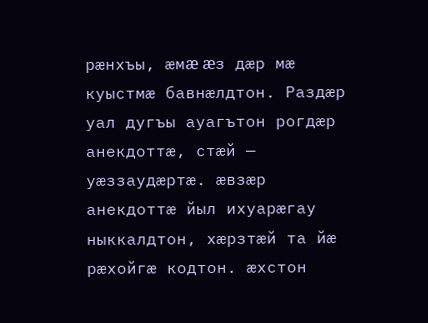рæнхъы, æмæ æз дæр мæ куыстмæ бавнæлдтон. Раздæр уал дугъы ауагътон рогдæр анекдоттæ, стæй — уæззаудæртæ. æвзæр анекдоттæ йыл ихуарæгау ныккалдтон, хæрзтæй та йæ рæхойгæ кодтон. æхстон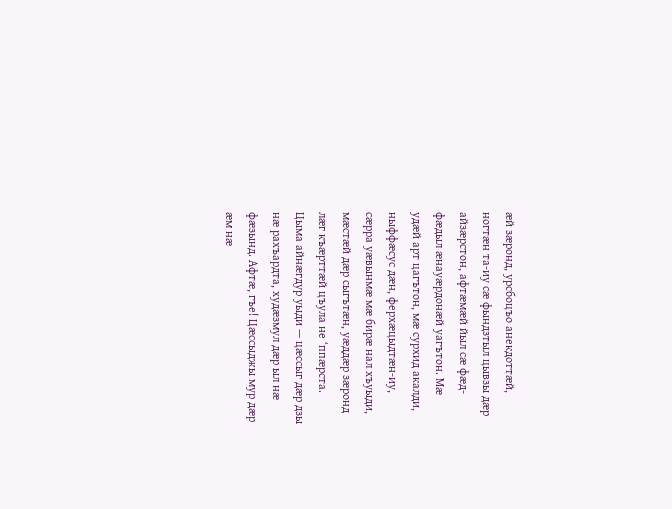æй зæронд, урсбоцъо анекдоттæй, ногтæн та-иу сæ фындзтыл цывзы дæр айзæрстон, афтæмæй йыл сæ фæд-фæдыл æнауæрдонæй уагътон. Мæ удæй арт цагътон, мæ сурхид акалди, ныффæсус дæн, ферхæцыдтæн-иу, сæрра уæвынмæ мæ бирæ нал хъуыди, мæстæй дæр сыгътæн, уæддæр зæронд лæг къæрттæй цъула не ‘ппæрста. Цыма айнæгдур уыди — цæссыг дæр дзы нæ рахъардта, худæзмул дæр ыл нæ фæзынд. Афтæ, гъе! Цæссыджы мур дæр æм нæ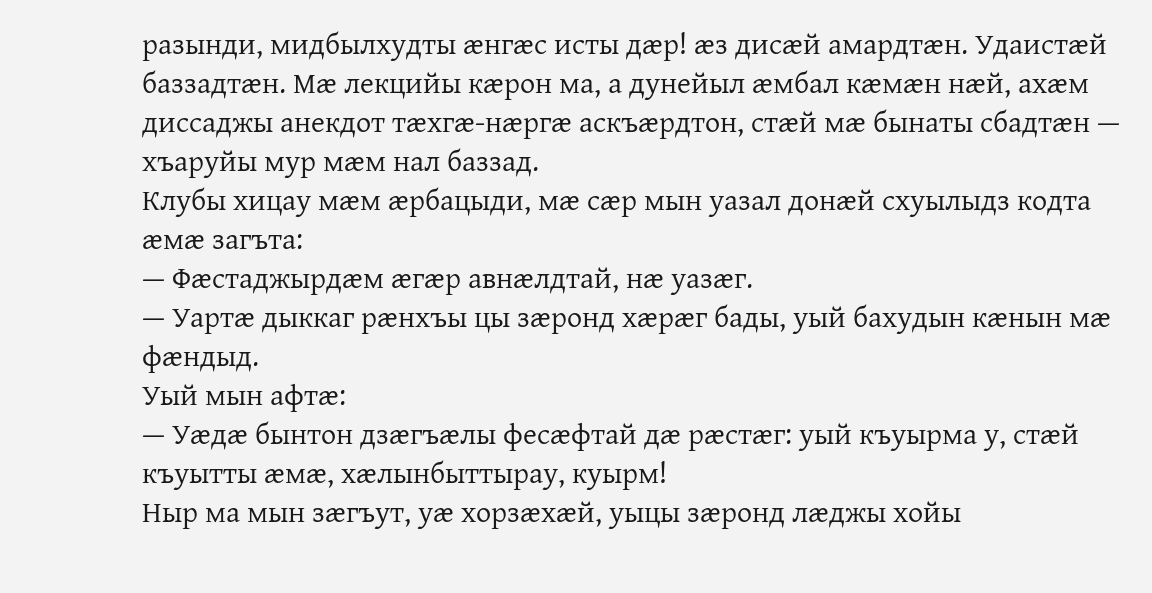разынди, мидбылхудты æнгæс исты дæр! æз дисæй амардтæн. Удаистæй баззадтæн. Мæ лекцийы кæрон ма, а дунейыл æмбал кæмæн нæй, ахæм диссаджы анекдот тæхгæ-нæргæ аскъæрдтон, стæй мæ бынаты сбадтæн — хъаруйы мур мæм нал баззад.
Клубы хицау мæм æрбацыди, мæ сæр мын уазал донæй схуылыдз кодта æмæ загъта:
— Фæстаджырдæм æгæр авнæлдтай, нæ уазæг.
— Уартæ дыккаг рæнхъы цы зæронд хæрæг бады, уый бахудын кæнын мæ фæндыд.
Уый мын афтæ:
— Уæдæ бынтон дзæгъæлы фесæфтай дæ рæстæг: уый къуырма у, стæй къуытты æмæ, хæлынбыттырау, куырм!
Ныр ма мын зæгъут, уæ хорзæхæй, уыцы зæронд лæджы хойы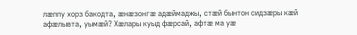лæппу хорз бакодта, æнæзонгæ адæймаджы, стæй бынтон сидзæры кæй афæлывта, уымæй? Хæлары куыд фæрсай, афтæ ма уæ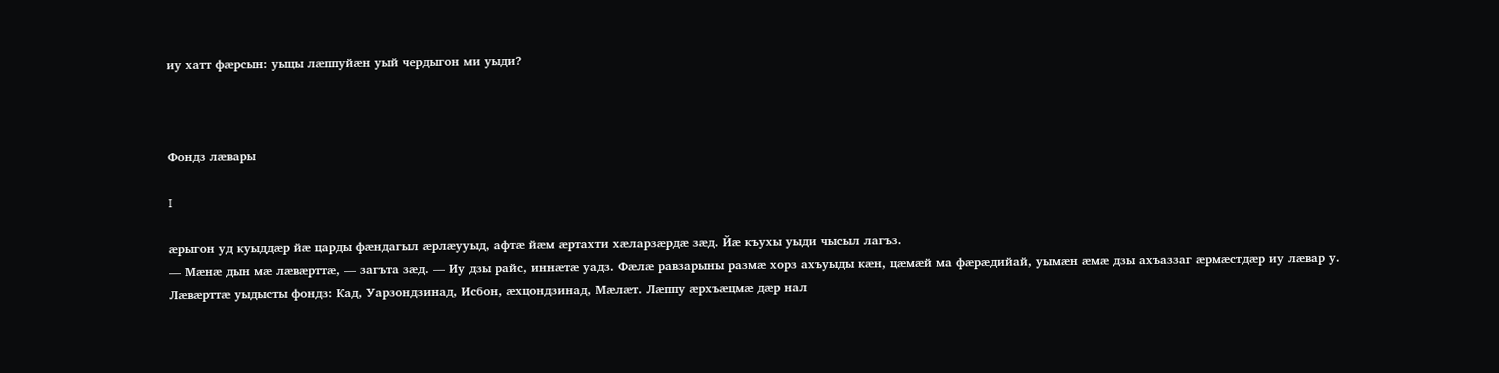иу хатт фæрсын: уыцы лæппуйæн уый чердыгон ми уыди?



Фондз лæвары

I

æрыгон уд куыддæр йæ царды фæндагыл æрлæууыд, афтæ йæм æртахти хæларзæрдæ зæд. Йæ къухы уыди чысыл лагъз.
— Мæнæ дын мæ лæвæрттæ, — загъта зæд. — Иу дзы райс, иннæтæ уадз. Фæлæ равзарыны размæ хорз ахъуыды кæн, цæмæй ма фæрæдийай, уымæн æмæ дзы ахъаззаг æрмæстдæр иу лæвар у.
Лæвæрттæ уыдысты фондз: Кад, Уарзондзинад, Исбон, æхцондзинад, Мæлæт. Лæппу æрхъæцмæ дæр нал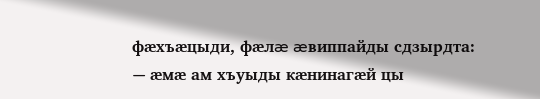фæхъæцыди, фæлæ æвиппайды сдзырдта:
— æмæ ам хъуыды кæнинагæй цы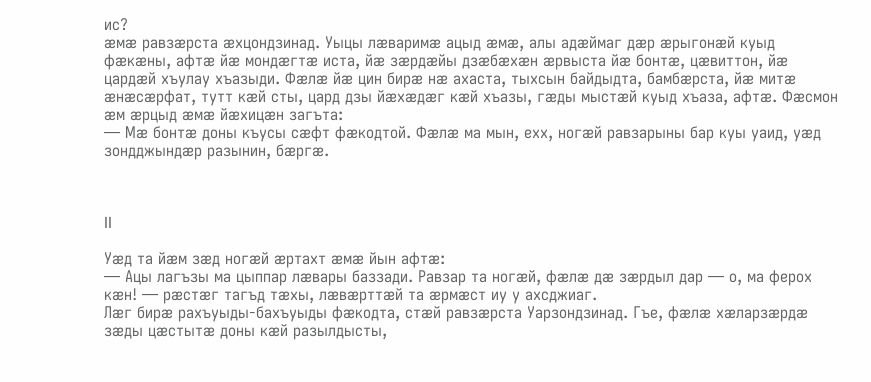ис?
æмæ равзæрста æхцондзинад. Уыцы лæваримæ ацыд æмæ, алы адæймаг дæр æрыгонæй куыд фæкæны, афтæ йæ мондæгтæ иста, йæ зæрдæйы дзæбæхæн æрвыста йæ бонтæ, цæвиттон, йæ цардæй хъулау хъазыди. Фæлæ йæ цин бирæ нæ ахаста, тыхсын байдыдта, бамбæрста, йæ митæ æнæсæрфат, тутт кæй сты, цард дзы йæхæдæг кæй хъазы, гæды мыстæй куыд хъаза, афтæ. Фæсмон æм æрцыд æмæ йæхицæн загъта:
— Мæ бонтæ доны къусы сæфт фæкодтой. Фæлæ ма мын, ехх, ногæй равзарыны бар куы уаид, уæд зондджындæр разынин, бæргæ.



II

Уæд та йæм зæд ногæй æртахт æмæ йын афтæ:
— Ацы лагъзы ма цыппар лæвары баззади. Равзар та ногæй, фæлæ дæ зæрдыл дар — о, ма ферох кæн! — рæстæг тагъд тæхы, лæвæрттæй та æрмæст иу у ахсджиаг.
Лæг бирæ рахъуыды-бахъуыды фæкодта, стæй равзæрста Уарзондзинад. Гъе, фæлæ хæларзæрдæ зæды цæстытæ доны кæй разылдысты,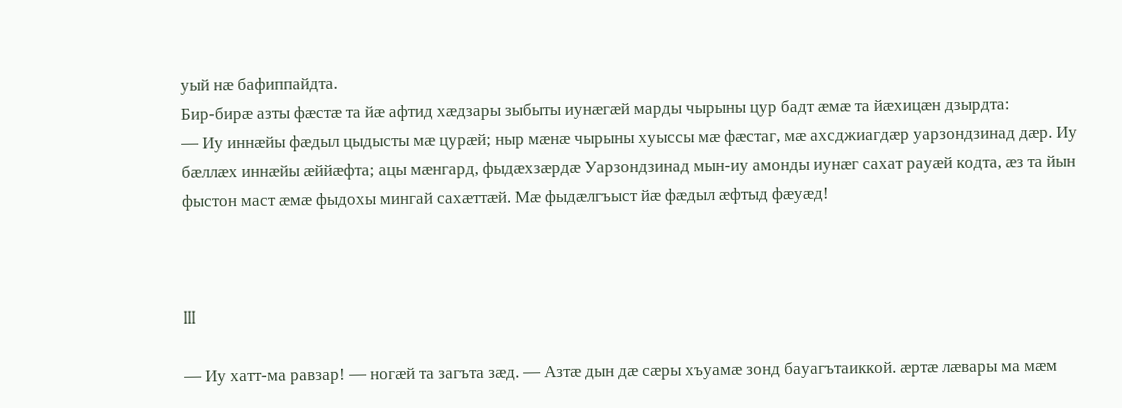уый нæ бафиппайдта.
Бир-бирæ азты фæстæ та йæ афтид хæдзары зыбыты иунæгæй марды чырыны цур бадт æмæ та йæхицæн дзырдта:
— Иу иннæйы фæдыл цыдысты мæ цурæй; ныр мæнæ чырыны хуыссы мæ фæстаг, мæ ахсджиагдæр уарзондзинад дæр. Иу бæллæх иннæйы æййæфта; ацы мæнгард, фыдæхзæрдæ Уарзондзинад мын-иу амонды иунæг сахат рауæй кодта, æз та йын фыстон маст æмæ фыдохы мингай сахæттæй. Мæ фыдæлгъыст йæ фæдыл æфтыд фæуæд!



III

— Иу хатт-ма равзар! — ногæй та загъта зæд. — Азтæ дын дæ сæры хъуамæ зонд бауагътаиккой. æртæ лæвары ма мæм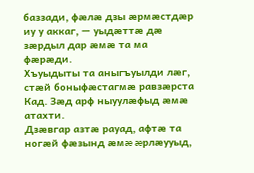баззади, фæлæ дзы æрмæстдæр иу у аккаг, — уыдæттæ дæ зæрдыл дар æмæ та ма фæрæди.
Хъуыдыты та аныгъуылди лæг, стæй боныфæстагмæ равзæрста Кад. Зæд арф ныуулæфыд æмæ атахти.
Дзæвгар азтæ рауад, афтæ та ногæй фæзынд æмæ æрлæууыд,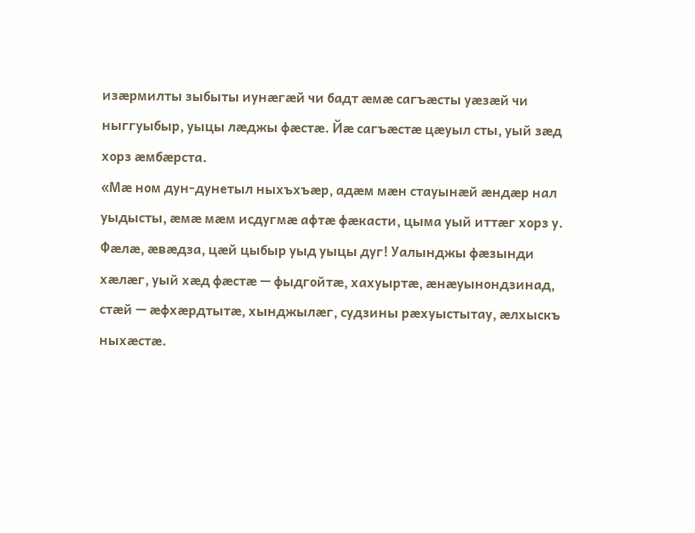изæрмилты зыбыты иунæгæй чи бадт æмæ сагъæсты уæзæй чи ныггуыбыр, уыцы лæджы фæстæ. Йæ сагъæстæ цæуыл сты, уый зæд хорз æмбæрста.
«Мæ ном дун-дунетыл ныхъхъæр, адæм мæн стауынæй æндæр нал уыдысты, æмæ мæм исдугмæ афтæ фæкасти, цыма уый иттæг хорз у. Фæлæ, æвæдза, цæй цыбыр уыд уыцы дуг! Уалынджы фæзынди хæлæг, уый хæд фæстæ — фыдгойтæ, хахуыртæ, æнæуынондзинад, стæй — æфхæрдтытæ, хынджылæг, судзины рæхуыстытау, æлхыскъ ныхæстæ.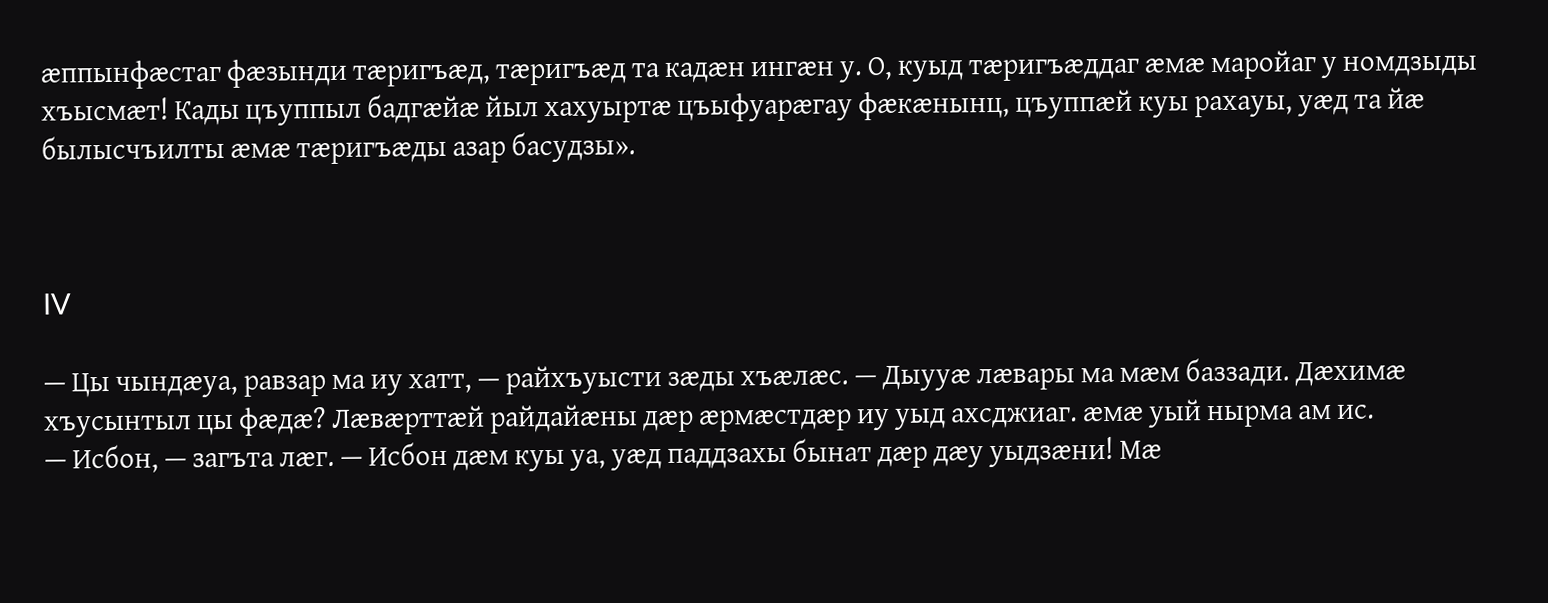æппынфæстаг фæзынди тæригъæд, тæригъæд та кадæн ингæн у. О, куыд тæригъæддаг æмæ маройаг у номдзыды хъысмæт! Кады цъуппыл бадгæйæ йыл хахуыртæ цъыфуарæгау фæкæнынц, цъуппæй куы рахауы, уæд та йæ былысчъилты æмæ тæригъæды азар басудзы».



IV

— Цы чындæуа, равзар ма иу хатт, — райхъуысти зæды хъæлæс. — Дыууæ лæвары ма мæм баззади. Дæхимæ хъусынтыл цы фæдæ? Лæвæрттæй райдайæны дæр æрмæстдæр иу уыд ахсджиаг. æмæ уый нырма ам ис.
— Исбон, — загъта лæг. — Исбон дæм куы уа, уæд паддзахы бынат дæр дæу уыдзæни! Мæ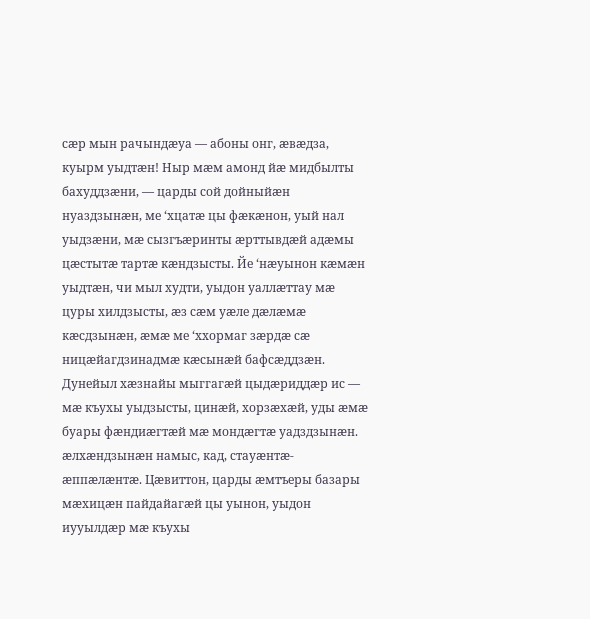сæр мын рачындæуа — абоны онг, æвæдза, куырм уыдтæн! Ныр мæм амонд йæ мидбылты бахуддзæни, — царды сой дойныйæн нуаздзынæн, ме ‘хцатæ цы фæкæнон, уый нал уыдзæни, мæ сызгъæринты æрттывдæй адæмы цæстытæ тартæ кæндзысты. Йе ‘нæуынон кæмæн уыдтæн, чи мыл худти, уыдон уаллæттау мæ цуры хилдзысты, æз сæм уæле дæлæмæ кæсдзынæн, æмæ ме ‘ххормаг зæрдæ сæ ницæйагдзинадмæ кæсынæй бафсæддзæн. Дунейыл хæзнайы мыггагæй цыдæриддæр ис — мæ къухы уыдзысты, цинæй, хорзæхæй, уды æмæ буары фæндиæгтæй мæ мондæгтæ уадздзынæн. æлхæндзынæн намыс, кад, стауæнтæ-æппæлæнтæ. Цæвиттон, царды æмтъеры базары мæхицæн пайдайагæй цы уынон, уыдон иууылдæр мæ къухы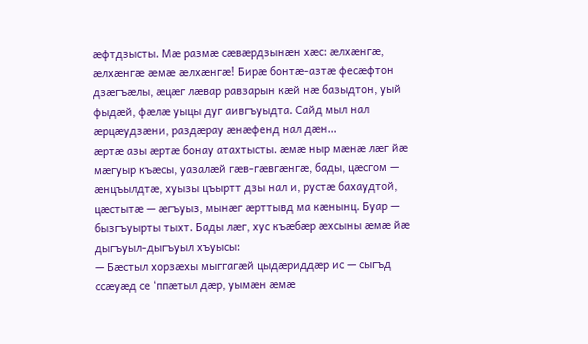æфтдзысты. Мæ размæ сæвæрдзынæн хæс: æлхæнгæ, æлхæнгæ æмæ æлхæнгæ! Бирæ бонтæ-азтæ фесæфтон дзæгъæлы, æцæг лæвар равзарын кæй нæ базыдтон, уый фыдæй, фæлæ уыцы дуг аивгъуыдта. Сайд мыл нал æрцæудзæни, раздæрау æнæфенд нал дæн…
æртæ азы æртæ бонау атахтысты. æмæ ныр мæнæ лæг йæ мæгуыр къæсы, уазалæй гæв-гæвгæнгæ, бады, цæсгом — æнцъылдтæ, хуызы цъыртт дзы нал и, рустæ бахаудтой, цæстытæ — æгъуыз, мынæг æрттывд ма кæнынц. Буар — бызгъуырты тыхт. Бады лæг, хус къæбæр æхсыны æмæ йæ дыгъуыл-дыгъуыл хъуысы:
— Бæстыл хорзæхы мыггагæй цыдæриддæр ис — сыгъд ссæуæд се ‘ппæтыл дæр, уымæн æмæ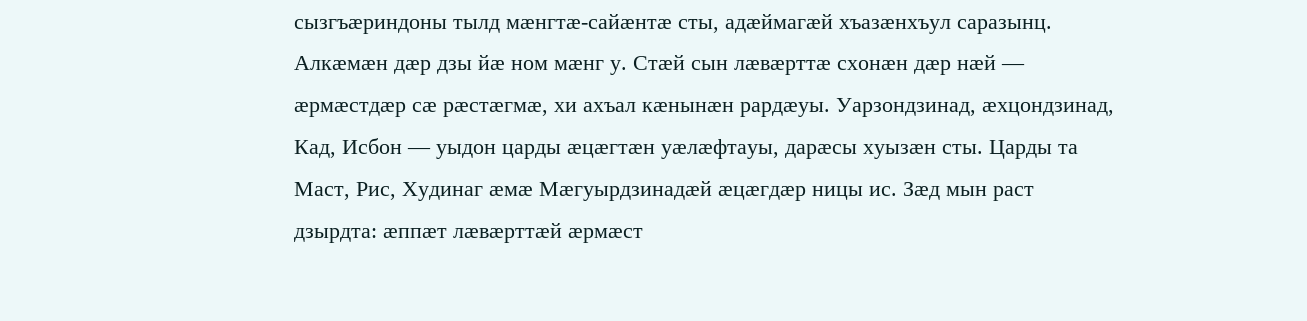сызгъæриндоны тылд мæнгтæ-сайæнтæ сты, адæймагæй хъазæнхъул саразынц. Алкæмæн дæр дзы йæ ном мæнг у. Стæй сын лæвæрттæ схонæн дæр нæй — æрмæстдæр сæ рæстæгмæ, хи ахъал кæнынæн рардæуы. Уарзондзинад, æхцондзинад, Кад, Исбон — уыдон царды æцæгтæн уæлæфтауы, дарæсы хуызæн сты. Царды та Маст, Рис, Худинаг æмæ Мæгуырдзинадæй æцæгдæр ницы ис. Зæд мын раст дзырдта: æппæт лæвæрттæй æрмæст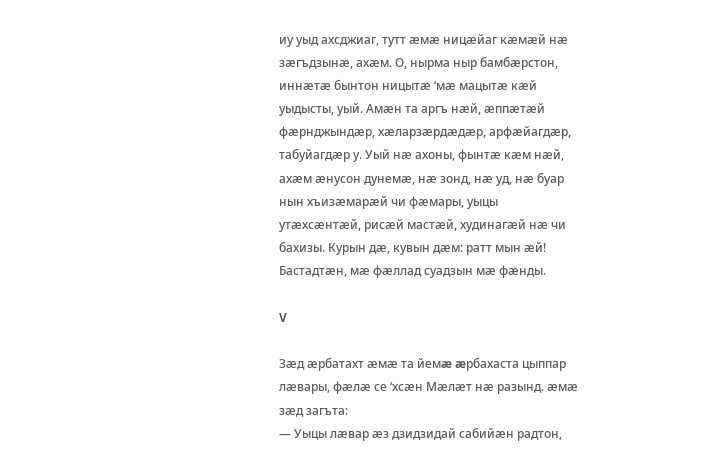иу уыд ахсджиаг, тутт æмæ ницæйаг кæмæй нæ зæгъдзынæ, ахæм. О, нырма ныр бамбæрстон, иннæтæ бынтон ницытæ ‘мæ мацытæ кæй уыдысты, уый. Амæн та аргъ нæй, æппæтæй фæрнджындæр, хæларзæрдæдæр, арфæйагдæр, табуйагдæр у. Уый нæ ахоны, фынтæ кæм нæй, ахæм æнусон дунемæ, нæ зонд, нæ уд, нæ буар нын хъизæмарæй чи фæмары, уыцы утæхсæнтæй, рисæй мастæй, худинагæй нæ чи бахизы. Курын дæ, кувын дæм: ратт мын æй! Бастадтæн, мæ фæллад суадзын мæ фæнды.

V

Зæд æрбатахт æмæ та йемæ æрбахаста цыппар лæвары, фæлæ се ‘хсæн Мæлæт нæ разынд. æмæ зæд загъта:
— Уыцы лæвар æз дзидзидай сабийæн радтон,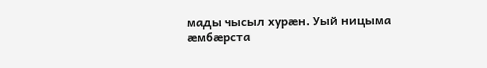мады чысыл хурæн. Уый ницыма æмбæрста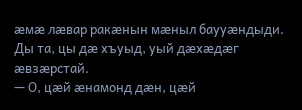æмæ лæвар ракæнын мæныл баууæндыди. Ды та, цы дæ хъуыд, уый дæхæдæг æвзæрстай.
— О, цæй æнамонд дæн, цæй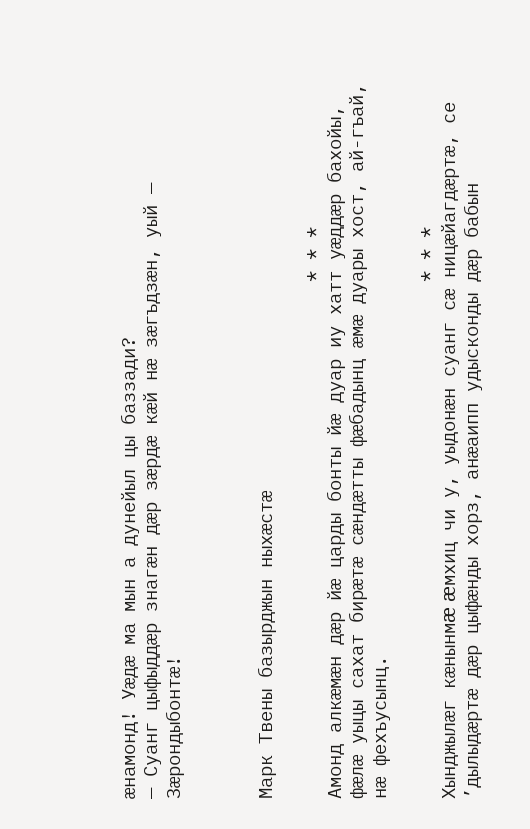æнамонд! Уæдæ ма мын а дунейыл цы баззади?
— Суанг цыфыддæр знагæн дæр зæрдæ кæй нæ зæгъдзæн, уый — Зæрондыбонтæ!



Марк Твены базырджын ныхæстæ

                                               * * *
Амонд алкæмæн дæр йæ царды бонты йæ дуар иу хатт уæддæр бахойы, фæлæ уыцы сахат бирæтæ сæндæтты фæбадынц æмæ дуары хост, ай-гъай, нæ фехъусынц.

                                               * * *
Хынджылæг кæнынмæ æмхиц чи у, уыдонæн суанг сæ ницæйагдæртæ, се ’дылыдæртæ дæр цыфæнды хорз, анæаипп удысконды дæр бабын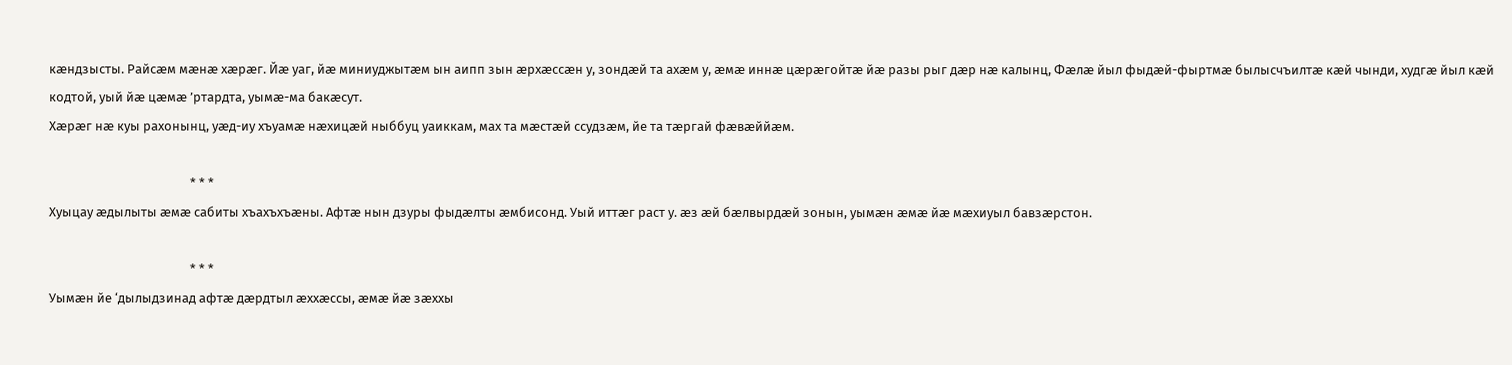кæндзысты. Райсæм мæнæ хæрæг. Йæ уаг, йæ миниуджытæм ын аипп зын æрхæссæн у, зондæй та ахæм у, æмæ иннæ цæрæгойтæ йæ разы рыг дæр нæ калынц, Фæлæ йыл фыдæй-фыртмæ былысчъилтæ кæй чынди, худгæ йыл кæй кодтой, уый йæ цæмæ ’ртардта, уымæ-ма бакæсут.
Хæрæг нæ куы рахонынц, уæд-иу хъуамæ нæхицæй ныббуц уаиккам, мах та мæстæй ссудзæм, йе та тæргай фæвæййæм.

                                               * * *
Хуыцау æдылыты æмæ сабиты хъахъхъæны. Афтæ нын дзуры фыдæлты æмбисонд. Уый иттæг раст у. æз æй бæлвырдæй зонын, уымæн æмæ йæ мæхиуыл бавзæрстон.

                                               * * *
Уымæн йе ‘дылыдзинад афтæ дæрдтыл æххæссы, æмæ йæ зæххы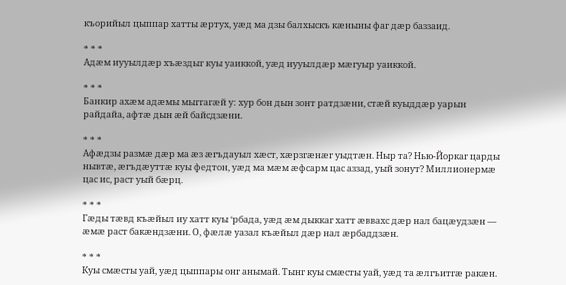къорийыл цыппар хатты æртух, уæд ма дзы балхыскъ кæныны фаг дæр баззаид.

* * *
Адæм иууылдæр хъæздыг куы уаиккой, уæд иууылдæр мæгуыр уаиккой.

* * *
Банкир ахæм адæмы мыггагæй у: хур бон дын зонт ратдзæни, стæй куыддæр уарын райдайа, афтæ дын æй байсдзæни.

* * *
Афæдзы размæ дæр ма æз æгъдауыл хæст, хæрзгæнæг уыдтæн. Ныр та? Нью-Йоркаг царды нывтæ, æгъдæуттæ куы федтон, уæд ма мæм æфсарм цас аззад, уый зонут? Миллионермæ цас ис, раст уый бæрц.

* * *
Гæды тæвд къæйыл иу хатт куы ‘рбада, уæд æм дыккаг хатт æввахс дæр нал бацæудзæн — æмæ раст бакæндзæни. О, фæлæ уазал къæйыл дæр нал æрбаддзæн.

* * *
Куы смæсты уай, уæд цыппары онг анымай. Тынг куы смæсты уай, уæд та æлгъитгæ ракæн.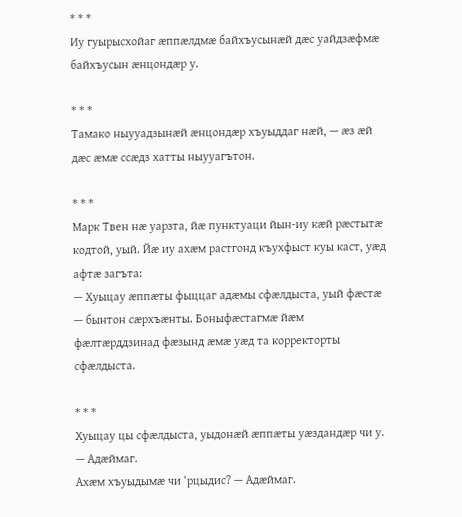* * *
Иу гуырысхойаг æппæлдмæ байхъусынæй дæс уайдзæфмæ байхъусын æнцондæр у.

* * *
Тамако ныууадзынæй æнцондæр хъуыддаг нæй, — æз æй дæс æмæ ссæдз хатты ныууагътон.

* * *
Марк Твен нæ уарзта, йæ пунктуаци йын-иу кæй рæстытæ кодтой, уый. Йæ иу ахæм растгонд къухфыст куы каст, уæд афтæ загъта:
— Хуыцау æппæты фыццаг адæмы сфæлдыста, уый фæстæ — бынтон сæрхъæнты. Боныфæстагмæ йæм фæлтæрддзинад фæзынд æмæ уæд та корректорты сфæлдыста.

* * *
Хуыцау цы сфæлдыста, уыдонæй æппæты уæздандæр чи у. — Адæймаг.
Ахæм хъуыдымæ чи ‘рцыдис? — Адæймаг.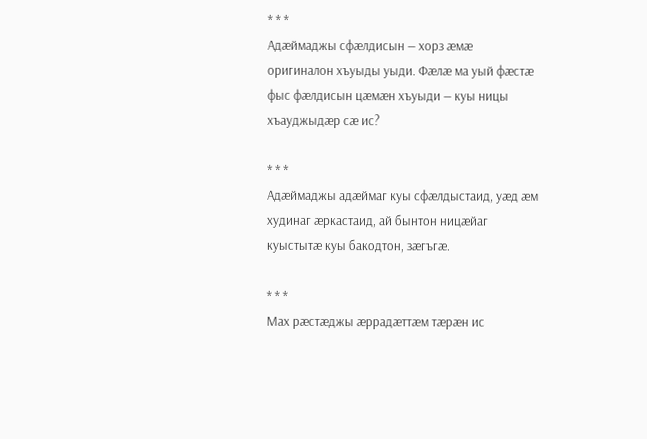* * *
Адæймаджы сфæлдисын — хорз æмæ оригиналон хъуыды уыди. Фæлæ ма уый фæстæ фыс фæлдисын цæмæн хъуыди — куы ницы хъауджыдæр сæ ис?

* * *
Адæймаджы адæймаг куы сфæлдыстаид, уæд æм худинаг æркастаид, ай бынтон ницæйаг куыстытæ куы бакодтон, зæгъгæ.

* * *
Мах рæстæджы æррадæттæм тæрæн ис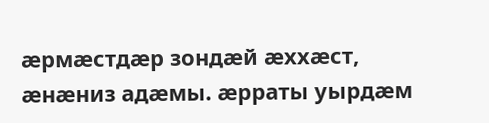æрмæстдæр зондæй æххæст, æнæниз адæмы. æрраты уырдæм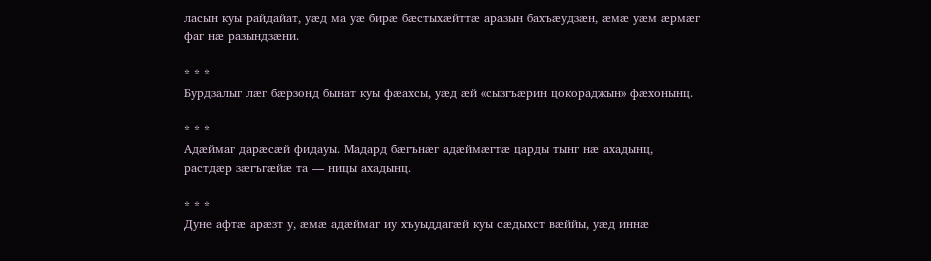ласын куы райдайат, уæд ма уæ бирæ бæстыхæйттæ аразын бахъæудзæн, æмæ уæм æрмæг фаг нæ разындзæни.

* * *
Бурдзалыг лæг бæрзонд бынат куы фæахсы, уæд æй «сызгъæрин цокораджын» фæхонынц.

* * *
Адæймаг дарæсæй фидауы. Мадард бæгънæг адæймæгтæ царды тынг нæ ахадынц, растдæр зæгъгæйæ та — ницы ахадынц.

* * *
Дуне афтæ арæзт у, æмæ адæймаг иу хъуыддагæй куы сæдыхст вæййы, уæд иннæ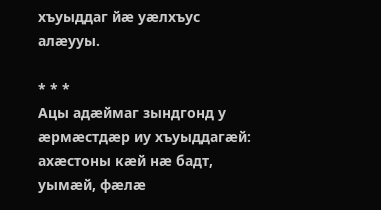хъуыддаг йæ уæлхъус алæууы.

* * *
Ацы адæймаг зындгонд у æрмæстдæр иу хъуыддагæй: ахæстоны кæй нæ бадт, уымæй, фæлæ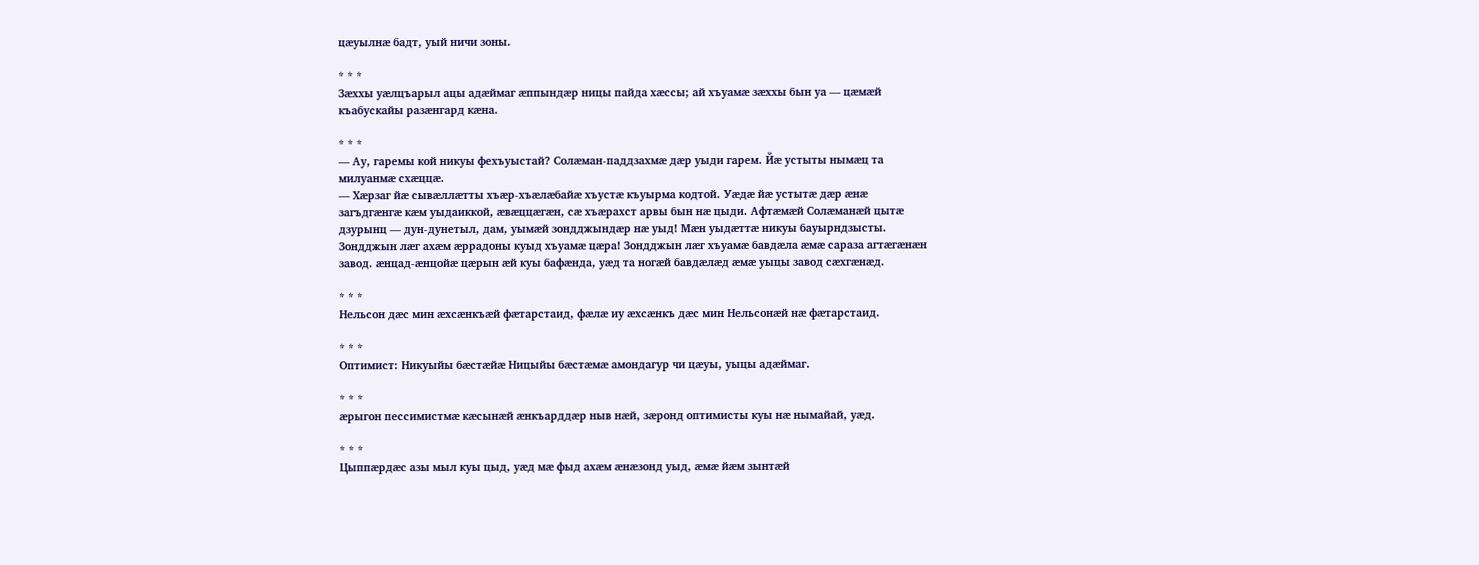цæуылнæ бадт, уый ничи зоны.

* * *
Зæххы уæлцъарыл ацы адæймаг æппындæр ницы пайда хæссы; ай хъуамæ зæххы бын уа — цæмæй къабускайы разæнгард кæна.

* * *
— Ау, гаремы кой никуы фехъуыстай? Солæман-паддзахмæ дæр уыди гарем. Йæ устыты нымæц та милуанмæ схæццæ.
— Хæрзаг йæ сывæллæтты хъæр-хъæлæбайæ хъустæ къуырма кодтой. Уæдæ йæ устытæ дæр æнæ загъдгæнгæ кæм уыдаиккой, æвæццæгæн, сæ хъæрахст арвы бын нæ цыди. Афтæмæй Солæманæй цытæ дзурынц — дун-дунетыл, дам, уымæй зондджындæр нæ уыд! Мæн уыдæттæ никуы бауырндзысты. Зондджын лæг ахæм æррадоны куыд хъуамæ цæра! Зондджын лæг хъуамæ бавдæла æмæ сараза агтæгæнæн завод. æнцад-æнцойæ цæрын æй куы бафæнда, уæд та ногæй бавдæлæд æмæ уыцы завод сæхгæнæд.

* * *
Нельсон дæс мин æхсæнкъæй фæтарстаид, фæлæ иу æхсæнкъ дæс мин Нельсонæй нæ фæтарстаид.

* * *
Оптимист: Никуыйы бæстæйæ Ницыйы бæстæмæ амондагур чи цæуы, уыцы адæймаг.

* * *
æрыгон пессимистмæ кæсынæй æнкъарддæр ныв нæй, зæронд оптимисты куы нæ нымайай, уæд.

* * *
Цыппæрдæс азы мыл куы цыд, уæд мæ фыд ахæм æнæзонд уыд, æмæ йæм зынтæй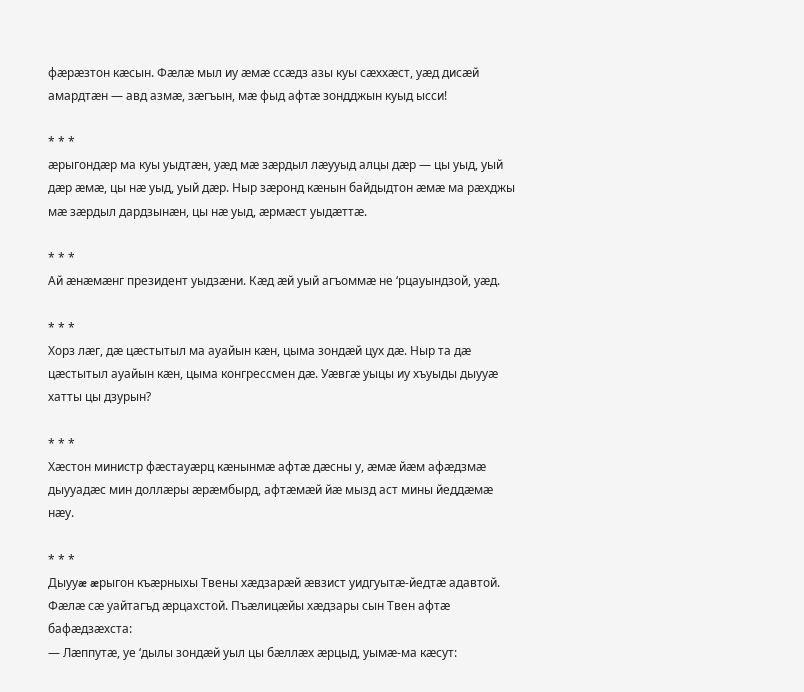фæрæзтон кæсын. Фæлæ мыл иу æмæ ссæдз азы куы сæххæст, уæд дисæй амардтæн — авд азмæ, зæгъын, мæ фыд афтæ зондджын куыд ысси!

* * *
æрыгондæр ма куы уыдтæн, уæд мæ зæрдыл лæууыд алцы дæр — цы уыд, уый дæр æмæ, цы нæ уыд, уый дæр. Ныр зæронд кæнын байдыдтон æмæ ма рæхджы мæ зæрдыл дардзынæн, цы нæ уыд, æрмæст уыдæттæ.

* * *
Ай æнæмæнг президент уыдзæни. Кæд æй уый агъоммæ не ‘рцауындзой, уæд.

* * *
Хорз лæг, дæ цæстытыл ма ауайын кæн, цыма зондæй цух дæ. Ныр та дæ цæстытыл ауайын кæн, цыма конгрессмен дæ. Уæвгæ уыцы иу хъуыды дыууæ хатты цы дзурын?

* * *
Хæстон министр фæстауæрц кæнынмæ афтæ дæсны у, æмæ йæм афæдзмæ дыууадæс мин доллæры æрæмбырд, афтæмæй йæ мызд аст мины йеддæмæ нæу.

* * *
Дыууæ æрыгон къæрныхы Твены хæдзарæй æвзист уидгуытæ-йедтæ адавтой. Фæлæ сæ уайтагъд æрцахстой. Пъæлицæйы хæдзары сын Твен афтæ бафæдзæхста:
— Лæппутæ, уе ‘дылы зондæй уыл цы бæллæх æрцыд, уымæ-ма кæсут: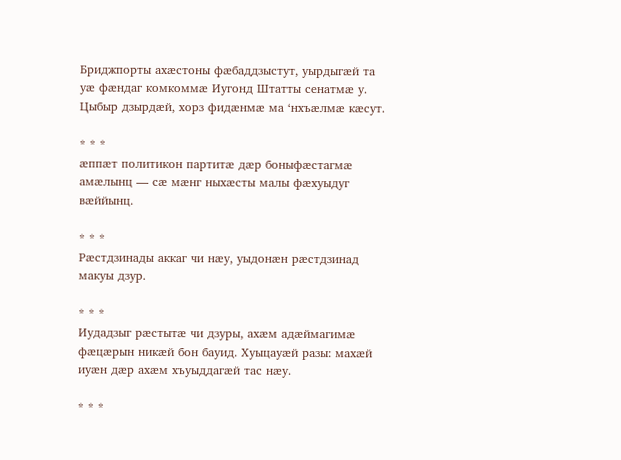Бриджпорты ахæстоны фæбаддзыстут, уырдыгæй та уæ фæндаг комкоммæ Иугонд Штатты сенатмæ у. Цыбыр дзырдæй, хорз фидæнмæ ма ‘нхъæлмæ кæсут.

* * *
æппæт политикон партитæ дæр боныфæстагмæ амæлынц — сæ мæнг ныхæсты малы фæхуыдуг вæййынц.

* * *
Рæстдзинады аккаг чи нæу, уыдонæн рæстдзинад макуы дзур.

* * *
Иудадзыг рæстытæ чи дзуры, ахæм адæймагимæ фæцæрын никæй бон бауид. Хуыцауæй разы: махæй иуæн дæр ахæм хъуыддагæй тас нæу.

* * *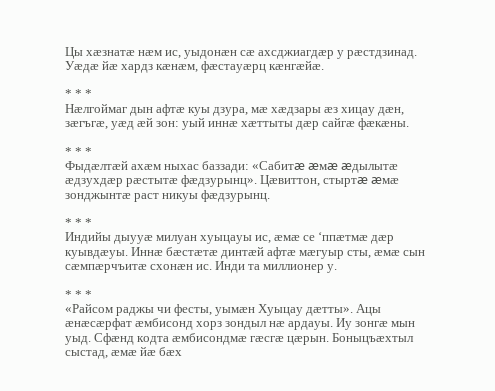Цы хæзнатæ нæм ис, уыдонæн сæ ахсджиагдæр у рæстдзинад. Уæдæ йæ хардз кæнæм, фæстауæрц кæнгæйæ.

* * *
Нæлгоймаг дын афтæ куы дзура, мæ хæдзары æз хицау дæн, зæгъгæ, уæд æй зон: уый иннæ хæттыты дæр сайгæ фæкæны.

* * *
Фыдæлтæй ахæм ныхас баззади: «Сабитæ æмæ æдылытæ æдзухдæр рæстытæ фæдзурынц». Цæвиттон, стыртæ æмæ зонджынтæ раст никуы фæдзурынц.

* * *
Индийы дыууæ милуан хуыцауы ис, æмæ се ‘ппæтмæ дæр куывдæуы. Иннæ бæстæтæ динтæй афтæ мæгуыр сты, æмæ сын сæмпæрчъитæ схонæн ис. Инди та миллионер у.

* * *
«Райсом раджы чи фесты, уымæн Хуыцау дæтты». Ацы æнæсæрфат æмбисонд хорз зондыл нæ ардауы. Иу зонгæ мын уыд. Сфæнд кодта æмбисондмæ гæсгæ цæрын. Боныцъæхтыл сыстад, æмæ йæ бæх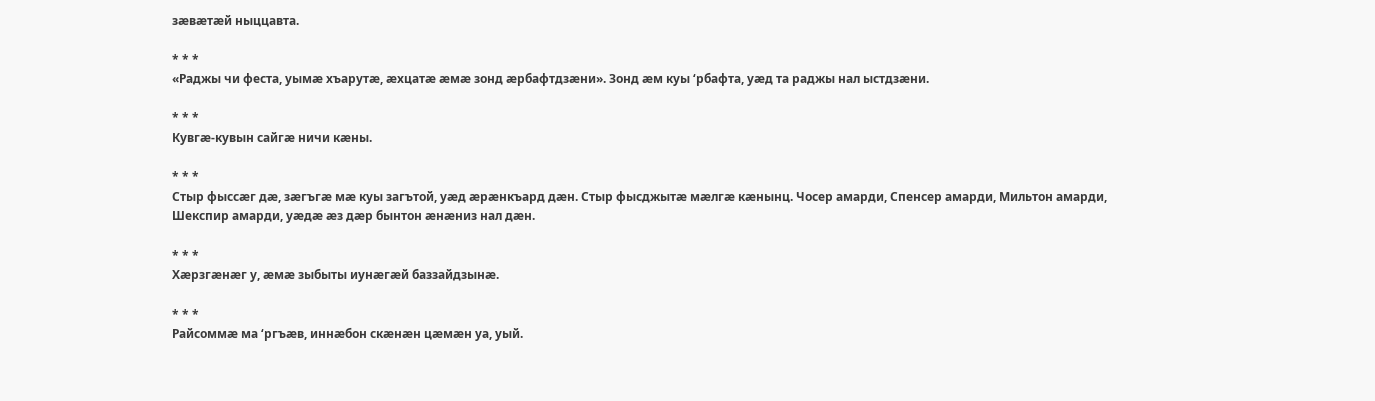зæвæтæй ныццавта.

* * *
«Раджы чи феста, уымæ хъарутæ, æхцатæ æмæ зонд æрбафтдзæни». Зонд æм куы ‘рбафта, уæд та раджы нал ыстдзæни.

* * *
Кувгæ-кувын сайгæ ничи кæны.

* * *
Стыр фыссæг дæ, зæгъгæ мæ куы загътой, уæд æрæнкъард дæн. Стыр фысджытæ мæлгæ кæнынц. Чосер амарди, Спенсер амарди, Мильтон амарди, Шекспир амарди, уæдæ æз дæр бынтон æнæниз нал дæн.

* * *
Хæрзгæнæг у, æмæ зыбыты иунæгæй баззайдзынæ.

* * *
Райсоммæ ма ‘ргъæв, иннæбон скæнæн цæмæн уа, уый.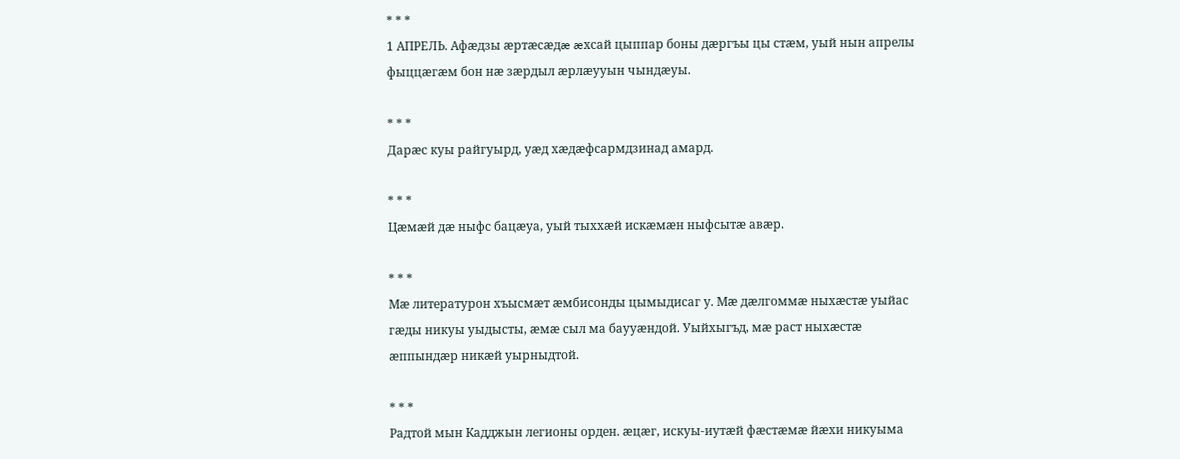* * *
1 АПРЕЛЬ. Афæдзы æртæсæдæ æхсай цыппар боны дæргъы цы стæм, уый нын апрелы фыццæгæм бон нæ зæрдыл æрлæууын чындæуы.

* * *
Дарæс куы райгуырд, уæд хæдæфсармдзинад амард.

* * *
Цæмæй дæ ныфс бацæуа, уый тыххæй искæмæн ныфсытæ авæр.

* * *
Мæ литературон хъысмæт æмбисонды цымыдисаг у. Мæ дæлгоммæ ныхæстæ уыйас гæды никуы уыдысты, æмæ сыл ма баууæндой. Уыйхыгъд, мæ раст ныхæстæ æппындæр никæй уырныдтой.

* * *
Радтой мын Кадджын легионы орден. æцæг, искуы-иутæй фæстæмæ йæхи никуыма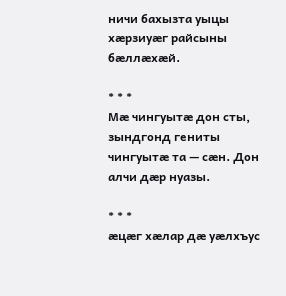ничи бахызта уыцы хæрзиуæг райсыны бæллæхæй.

* * *
Мæ чингуытæ дон сты, зындгонд гениты чингуытæ та — сæн. Дон алчи дæр нуазы.

* * *
æцæг хæлар дæ уæлхъус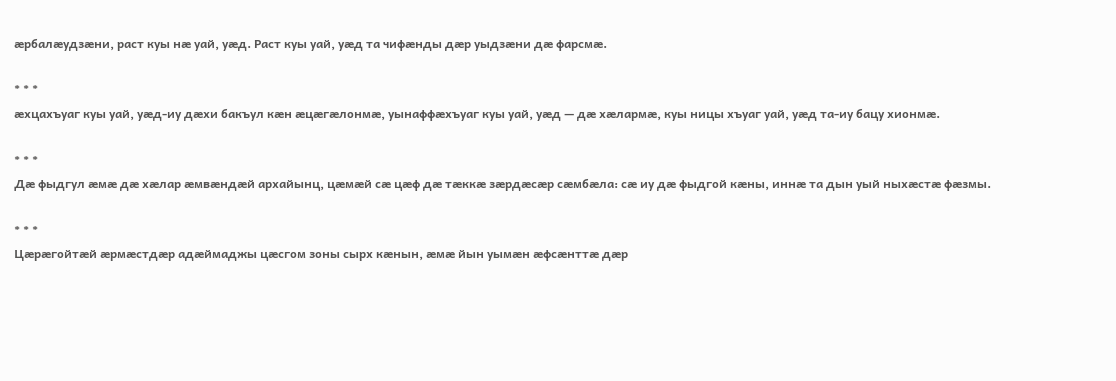æрбалæудзæни, раст куы нæ уай, уæд. Раст куы уай, уæд та чифæнды дæр уыдзæни дæ фарсмæ.

* * *
æхцахъуаг куы уай, уæд-иу дæхи бакъул кæн æцæгæлонмæ, уынаффæхъуаг куы уай, уæд — дæ хæлармæ, куы ницы хъуаг уай, уæд та-иу бацу хионмæ.

* * *
Дæ фыдгул æмæ дæ хæлар æмвæндæй архайынц, цæмæй сæ цæф дæ тæккæ зæрдæсæр сæмбæла: сæ иу дæ фыдгой кæны, иннæ та дын уый ныхæстæ фæзмы.

* * *
Цæрæгойтæй æрмæстдæр адæймаджы цæсгом зоны сырх кæнын, æмæ йын уымæн æфсæнттæ дæр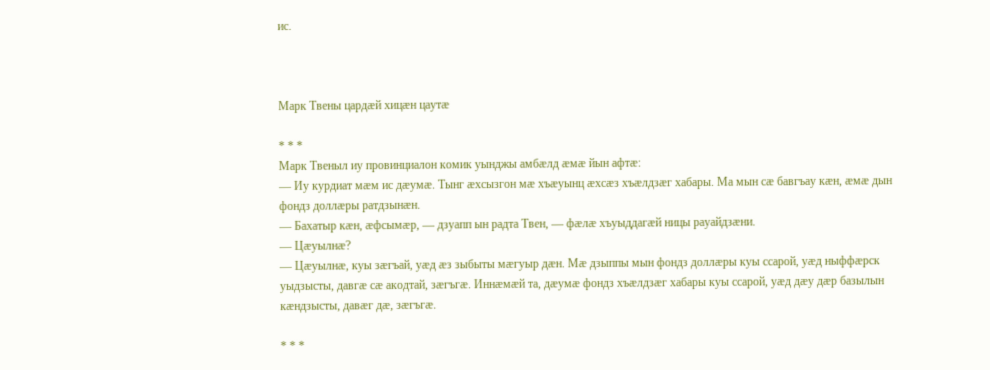ис.



Марк Твены цардæй хицæн цаутæ

* * *
Марк Твеныл иу провинциалон комик уынджы амбæлд æмæ йын афтæ:
— Иу курдиат мæм ис дæумæ. Тынг æхсызгон мæ хъæуынц æхсæз хъæлдзæг хабары. Ма мын сæ бавгъау кæн, æмæ дын фондз доллæры ратдзынæн.
— Бахатыр кæн, æфсымæр, — дзуапп ын радта Твен, — фæлæ хъуыддагæй ницы рауайдзæни.
— Цæуылнæ?
— Цæуылнæ, куы зæгъай, уæд æз зыбыты мæгуыр дæн. Мæ дзыппы мын фондз доллæры куы ссарой, уæд ныффæрск уыдзысты, давгæ сæ акодтай, зæгъгæ. Иннæмæй та, дæумæ фондз хъæлдзæг хабары куы ссарой, уæд дæу дæр базылын кæндзысты, давæг дæ, зæгъгæ.

* * *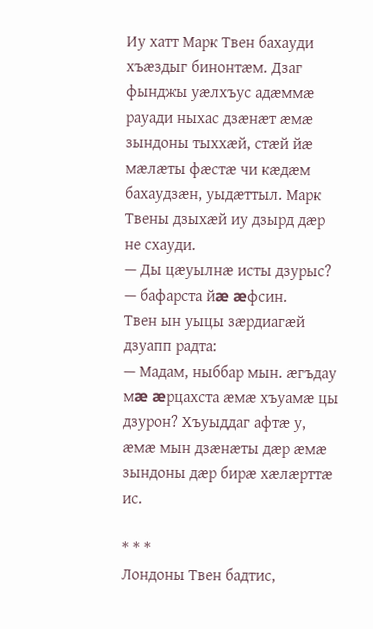Иу хатт Марк Твен бахауди хъæздыг бинонтæм. Дзаг фынджы уæлхъус адæммæ рауади ныхас дзæнæт æмæ зындоны тыххæй, стæй йæ мæлæты фæстæ чи кæдæм бахаудзæн, уыдæттыл. Марк Твены дзыхæй иу дзырд дæр не схауди.
— Ды цæуылнæ исты дзурыс? — бафарста йæ æфсин.
Твен ын уыцы зæрдиагæй дзуапп радта:
— Мадам, ныббар мын. æгъдау мæ æрцахста æмæ хъуамæ цы дзурон? Хъуыддаг афтæ у, æмæ мын дзæнæты дæр æмæ зындоны дæр бирæ хæлæрттæ ис.

* * *
Лондоны Твен бадтис,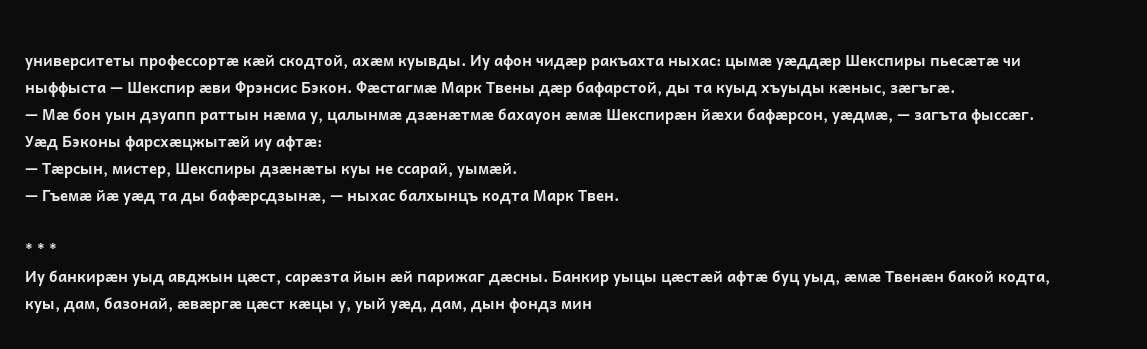университеты профессортæ кæй скодтой, ахæм куывды. Иу афон чидæр ракъахта ныхас: цымæ уæддæр Шекспиры пьесæтæ чи ныффыста — Шекспир æви Фрэнсис Бэкон. Фæстагмæ Марк Твены дæр бафарстой, ды та куыд хъуыды кæныс, зæгъгæ.
— Мæ бон уын дзуапп раттын нæма у, цалынмæ дзæнæтмæ бахауон æмæ Шекспирæн йæхи бафæрсон, уæдмæ, — загъта фыссæг.
Уæд Бэконы фарсхæцжытæй иу афтæ:
— Тæрсын, мистер, Шекспиры дзæнæты куы не ссарай, уымæй.
— Гъемæ йæ уæд та ды бафæрсдзынæ, — ныхас балхынцъ кодта Марк Твен.

* * *
Иу банкирæн уыд авджын цæст, сарæзта йын æй парижаг дæсны. Банкир уыцы цæстæй афтæ буц уыд, æмæ Твенæн бакой кодта, куы, дам, базонай, æвæргæ цæст кæцы у, уый уæд, дам, дын фондз мин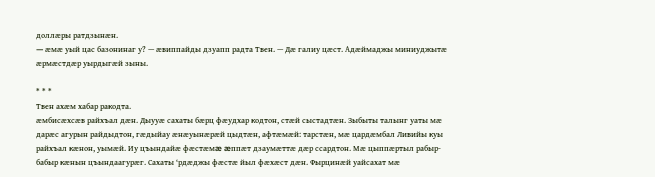доллæры ратдзынæн.
— æмæ уый цас базонинаг у? — æвиппайды дзуапп радта Твен. — Дæ галиу цæст. Адæймаджы миниуджытæ æрмæстдæр уырдыгæй зыны.

* * *
Твен ахæм хабар ракодта.
æмбисæхсæв райхъал дæн. Дыууæ сахаты бæрц фæудхар кодтон, стæй сыстадтæн. Зыбыты талынг уаты мæ дарæс агурын райдыдтон, гæдыйау æнæуынæрæй цыдтæн, афтæмæй: тарстæн, мæ цардæмбал Ливийы куы райхъал кæнон, уымæй. Иу цъындайæ фæстæмæ æппæт дзаумæттæ дæр ссардтон. Мæ цыппæртыл рабыр-бабыр кæнын цъындаагурæг. Сахаты ‘рдæджы фæстæ йыл фæхæст дæн. Фырцинæй уайсахат мæ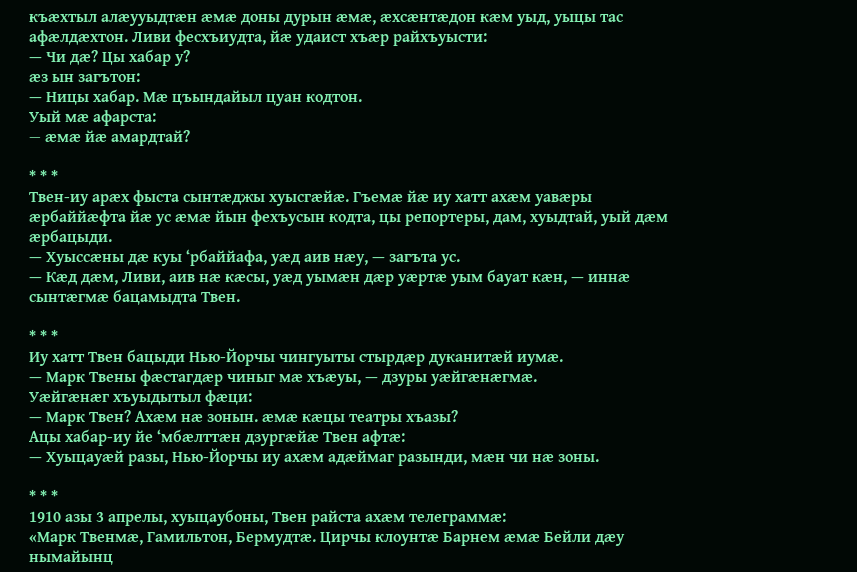къæхтыл алæууыдтæн æмæ доны дурын æмæ, æхсæнтæдон кæм уыд, уыцы тас афæлдæхтон. Ливи фесхъиудта, йæ удаист хъæр райхъуысти:
— Чи дæ? Цы хабар у?
æз ын загътон:
— Ницы хабар. Мæ цъындайыл цуан кодтон.
Уый мæ афарста:
— æмæ йæ амардтай?

* * *
Твен-иу арæх фыста сынтæджы хуысгæйæ. Гъемæ йæ иу хатт ахæм уавæры æрбаййæфта йæ ус æмæ йын фехъусын кодта, цы репортеры, дам, хуыдтай, уый дæм æрбацыди.
— Хуыссæны дæ куы ‘рбаййафа, уæд аив нæу, — загъта ус.
— Кæд дæм, Ливи, аив нæ кæсы, уæд уымæн дæр уæртæ уым бауат кæн, — иннæ сынтæгмæ бацамыдта Твен.

* * *
Иу хатт Твен бацыди Нью-Йорчы чингуыты стырдæр дуканитæй иумæ.
— Марк Твены фæстагдæр чиныг мæ хъæуы, — дзуры уæйгæнæгмæ.
Уæйгæнæг хъуыдытыл фæци:
— Марк Твен? Ахæм нæ зонын. æмæ кæцы театры хъазы?
Ацы хабар-иу йе ‘мбæлттæн дзургæйæ Твен афтæ:
— Хуыцауæй разы, Нью-Йорчы иу ахæм адæймаг разынди, мæн чи нæ зоны.

* * *
1910 азы 3 апрелы, хуыцаубоны, Твен райста ахæм телеграммæ:
«Марк Твенмæ, Гамильтон, Бермудтæ. Цирчы клоунтæ Барнем æмæ Бейли дæу нымайынц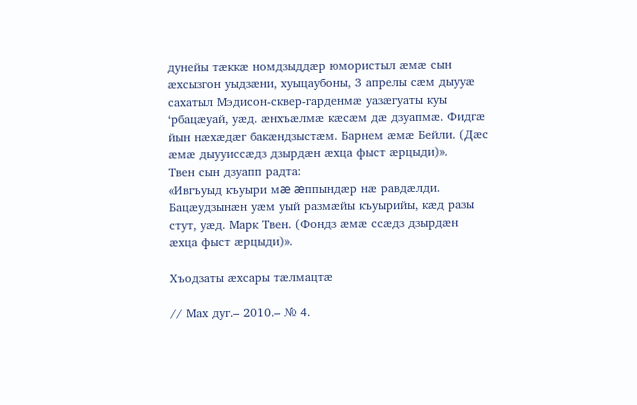дунейы тæккæ номдзыддæр юмористыл æмæ сын æхсызгон уыдзæни, хуыцаубоны, 3 апрелы сæм дыууæ сахатыл Мэдисон-сквер-гарденмæ уазæгуаты куы ‘рбацæуай, уæд. æнхъæлмæ кæсæм дæ дзуапмæ. Фидгæ йын нæхæдæг бакæндзыстæм. Барнем æмæ Бейли. (Дæс æмæ дыууиссæдз дзырдæн æхца фыст æрцыди)».
Твен сын дзуапп радта:
«Ивгъуыд къуыри мæ æппындæр нæ равдæлди. Бацæудзынæн уæм уый размæйы къуырийы, кæд разы стут, уæд. Марк Твен. (Фондз æмæ ссæдз дзырдæн æхца фыст æрцыди)».

Хъодзаты æхсары тæлмацтæ

// Мах дуг.– 2010.– № 4.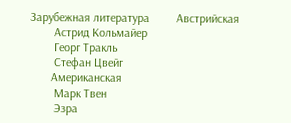Зарубежная литература         Австрийская
        Астрид Кольмайер
        Георг Тракль
        Стефан Цвейг
       Американская
        Марк Твен
        Эзра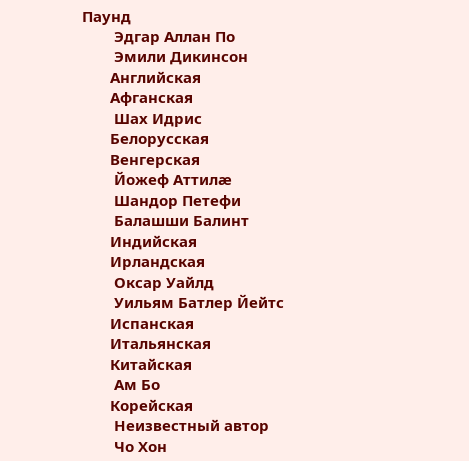Паунд
        Эдгар Аллан По
        Эмили Дикинсон
       Английская
       Афганская
        Шах Идрис
       Белорусская
       Венгерская
        Йожеф Аттилæ
        Шандор Петефи
        Балашши Балинт
       Индийская
       Ирландская
        Оксар Уайлд
        Уильям Батлер Йейтс
       Испанская
       Итальянская
       Китайская
        Ам Бо
       Корейская
        Неизвестный автор
        Чо Хон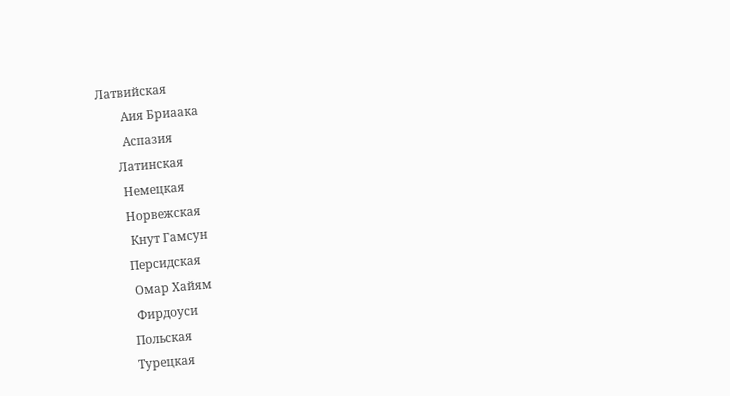Латвийская
        Аия Бриаака
        Аспазия
      Латинская
       Немецкая
       Норвежская
        Кнут Гамсун
       Персидская
        Омар Хайям
        Фирдоуси
       Польская
       Турецкая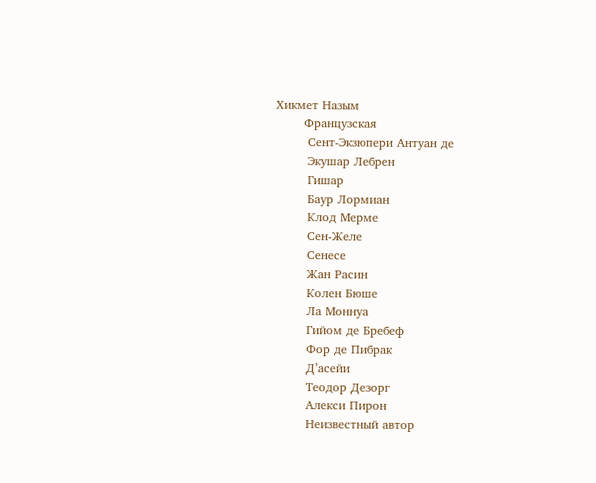Хикмет Назым
       Французская
        Сент-Экзюпери Антуан де
        Экушар Лебрен
        Гишар
        Баур Лормиан
        Клод Мерме
        Сен-Желе
        Сенесе
        Жан Расин
        Колен Бюше
        Ла Моннуа
        Гийом де Бребеф
        Фор де Пибрак
        Д’асейи
        Теодор Дезорг
        Алекси Пирон
        Неизвестный автор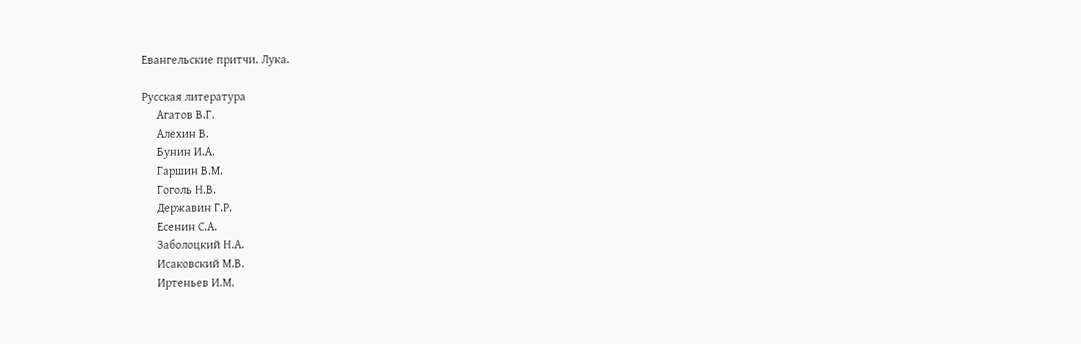Евангельские притчи. Лука.

Русская литература
     Агатов В.Г.
     Алехин В.
     Бунин И.А.
     Гаршин В.М.
     Гоголь Н.В.
     Державин Г.Р.
     Есенин С.А.
     Заболоцкий Н.А.
     Исаковский М.В.
     Иртеньев И.М.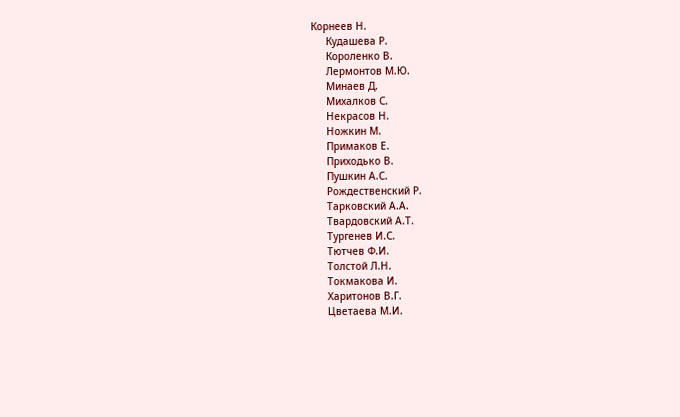Корнеев Н.
     Кудашева Р.
     Короленко В.
     Лермонтов М.Ю.
     Минаев Д.
     Михалков С.
     Некрасов Н.
     Ножкин М.
     Примаков Е.
     Приходько В.
     Пушкин А.С.
     Рождественский Р.
     Тарковский А.А.
     Твардовский А.Т.
     Тургенев И.С.
     Тютчев Ф.И.
     Толстой Л.Н.
     Токмакова И.
     Харитонов В.Г.
     Цветаева М.И.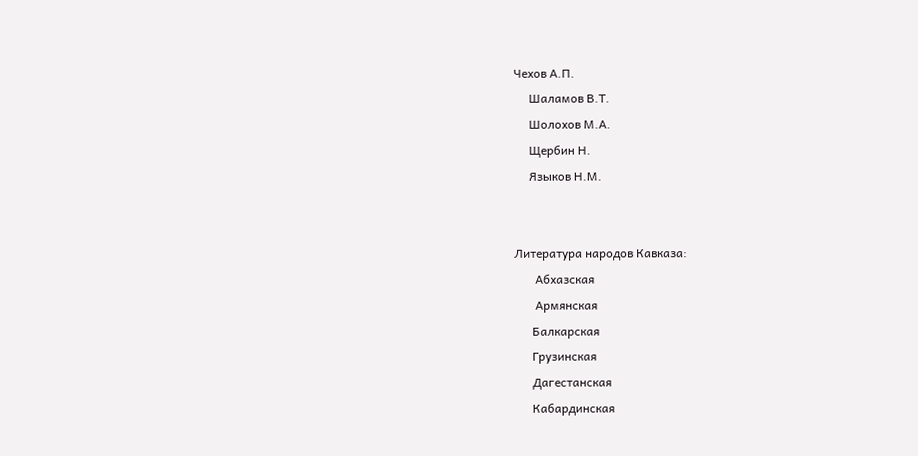Чехов А.П.
     Шаламов В.Т.
     Шолохов М.А.
     Щербин Н.
     Языков Н.М.


Литература народов Кавказа:
       Абхазская
       Армянская
      Балкарская
      Грузинская
      Дагестанская
      Кабардинская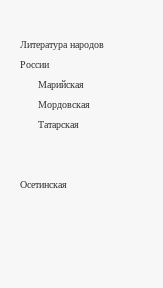Литература народов России
      Марийская
      Мордовская
      Татарская


Осетинская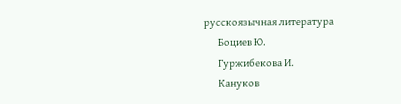русскоязычная литература
       Боциев Ю.
       Гуржибекова И.
       Кануков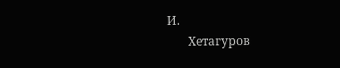И.
       Хетагуров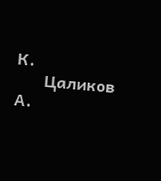К.
       Цаликов А.